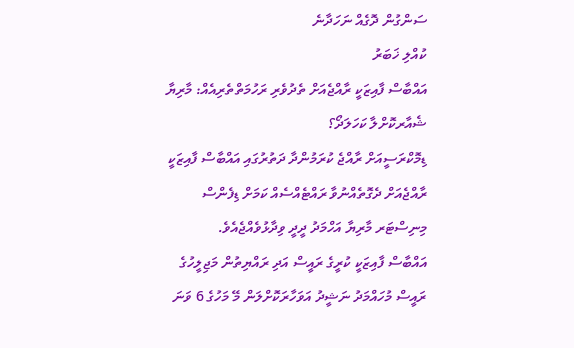ސަންގުން ދޮގެއް ނަހަދާނެ
ކުއްލި ޚަބަރު
އައްބާސް ފާއިޒަކީ ރާއްޖެއަށް ތެދުވެރި ރަހުމަތްތެރިއެއް: މާރިޔާ
ޝެއާރކޮށްލާ ކަހަލަދޯ؟
ޑިމޮކްރަސީއަށް ރާއްޖެ ކުރަމުންދާ ދަތުރުގައި އައްބާސް ފާއިޒަކީ ރާއްޖެއަށް ދެގޮތެއްނުވާ ރައްޓެއްސެއް ކަމަށް ޑިފެންސް މިނިސްޓަރ މާރިޔާ އަހްމަދު ދީދީ ވިދާޅުވެއްޖެއެވެ.
އައްބާސް ފާއިޒަކީ ކުރީގެ ރައީސް އަދި ރައްޔިތުން މަޖިލީހުގެ ރައީސް މުހައްމަދު ނަޝީދު އަވަހާރަކޮށްލަން މޭ މަހުގެ 6 ވަނަ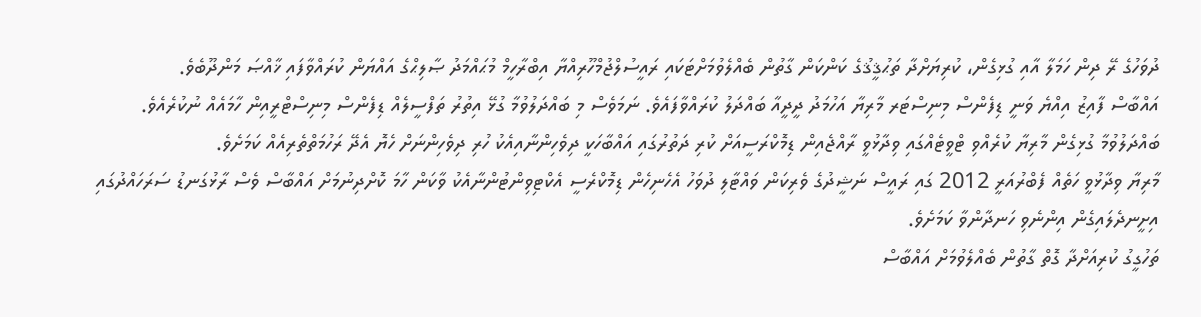ދުވަހުގެ ރޭ ދިން ހަމަލާ އާއި ގުޅިގެން، ކުރިޔަށްދާ ތަޙުޤީޤުގެ ކަންކަން ގާތުން ބެއްލެވުމަށްޓަކައި ރައީސުލްޖުމްހޫރިއްޔާ އިބްރާހީމް މުޙައްމަދު ޞާލިޙްގެ އައްޔަން ކުރައްވާފައި ޚާއްޞަ މަންދޫބެވެ.
އައްބާސް ފާއިޒު އިއްޔެ ވަނީ ޑިފެންސް މިނިސްޓަރ މާރިޔާ އަހުމަދު ދީދީއާ ބައްދަލު ކުރައްވާފައެވެ. ނަމަވެސް މި ބައްދަލުވުމާ ގުޅޭ އިތުރު ތަފްސީލެއް ޑިފެންސް މިނިސްޓްރީއިން ހާމައެއް ނުކުރެއެވެ.
ބައްދަލުވުމާ ގުޅިގެން މާރިޔާ ކުރެއްވި ޓްވީޓެއްގައި ވިދާޅުވީ ރާއްޖެއިން ޑިމޮކްރަސީއަށް ކުރި ދަތުރުގައި އައްބާހަކީ ދިވެހިންނާއިއެކު ހުރި ދިވެހިންނަށް ހެޔޮ އެދޭ ރަހުމަތްތެރިއެއް ކަމަށެވެ.
މާރިޔާ ވިދާޅުވީ ހަތެއް ފެބްރުއަރީ 2012 ގައި ރައީސް ނަޝީދުގެ ވެރިކަން ވައްޓާލި ދުވަހު އެހެނިހެން ޑިމޮކްރެސީ އެކްޓިވިންޓުންނާއެކު ވާކަން ހާމަ ކޮށްދިނުމަށް އައްބާސް ވެސް ރާޅުގަނޑު ސަރަހައްދުގައި އިށީނދެލައިގެން އިންނެވި ހަނދާންވާ ކަމަށެވެ.
ތަހުގީގު ކުރިއަށްދާ ގޮތް ގާތުން ބެއްލެވުމަށް އައްބާސް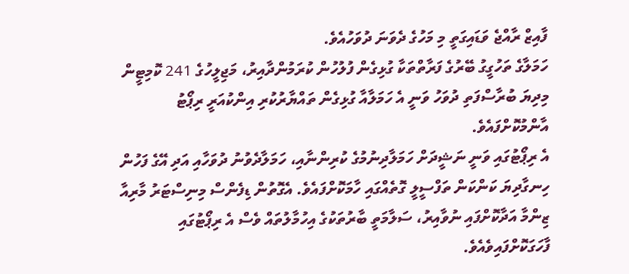ފާއިޒް ރާއްޖެ ވަޑައިގަތީ މި މަހުގެ ދެވަނަ ދުވަހުއެވެ.
ހަމަލާގެ ތަހުގީގު ބޭރުގެ ފަރާތްތަކާ ގުޅިގެން ފުލުހުން ކުރަމުންދާއިރު، މަޖިލީހުގެ 241 ކޮމިޓީން މިދިޔަ ބުރާސްފަތި ދުވަހު ވަނީ އެ ހަމަލާއާ ގުޅިގެން ތައްޔާރުކުރި އިންކުއަރީ ރިޕޯޓު އާންމުކޮށްފައެވެ.
އެ ރިޕޯޓުގައި ވަނީ ނަޝީދަށް ހަމަލާދިނުމުގެ ކުރިންނާއި، ހަމަލާދެވުނު ދުވަހާއި އަދި އޭގެ ފަހުން ހިނގާދިޔަ ކަންކަން ތަފްސީލީ ގޮތެއްގައި ހާމަކޮށްފައެވެ. އެގޮތުން ޑިފެންސް މިނިސްޓަރު މާރިއާ ޒިންމާ އަދާކޮށްފައި ނުވާއިރު، ސަލާމަތީ ބާރުތަކުގެ އިހުމާލުތައް ވެސް އެ ރިޕޯޓުގައި ފާހަގަކޮށްފައިވެއެވެ.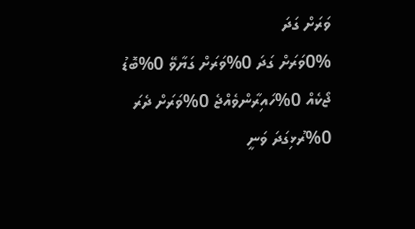ވަރަށް ގަދަ
0%ވަރަށް ގަދަ 0%ވަރަށް ގަޔާވޭ 0%ބޮޑު ޖޯކެއް 0%ހައިރާންވެއްޖެ 0%ވަރަށް ދެރަ 0%ރުޅިގަދަ ވަނީ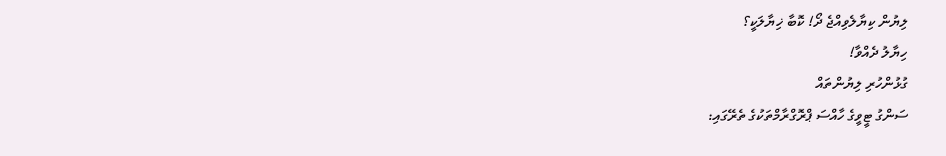ލިޔުން ކިޔާލެވިއްޖެ ދޯ! ކޮބާ ޚިޔާލަކީ؟
ހިޔާލު ދެއްވާ!
ގުޅުންހުރި ލިޔުންތައް
ސަންގު ޓީވީގެ ހާއްސަ ޕްރޮގްރާމްތަކުގެ ތެރޭގައި: